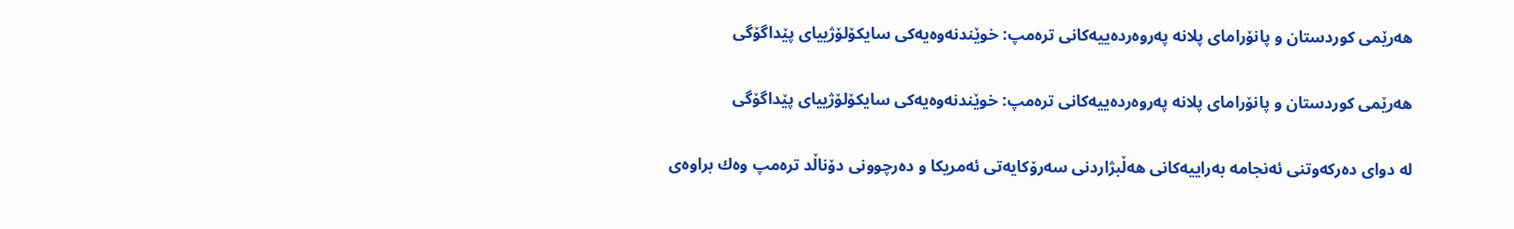هه‌رێمى كوردستان و پانۆراماى پلانه‌ په‌روه‌رده‌ییه‌كانى تره‌مپ: خوێندنه‌وه‌یه‌كى سایكۆلۆژییاى پێداگۆگى

هه‌رێمى كوردستان و پانۆراماى پلانه‌ په‌روه‌رده‌ییه‌كانى تره‌مپ: خوێندنه‌وه‌یه‌كى سایكۆلۆژییاى پێداگۆگى

له‌ دواى ده‌ركه‌وتنى ئه‌نجامه‌ به‌راییه‌كانى هه‌ڵبژاردنى سه‌رۆكایه‌تى ئه‌مریكا و ده‌رچوونى دۆناڵد تره‌مپ وه‌ك براوه‌ى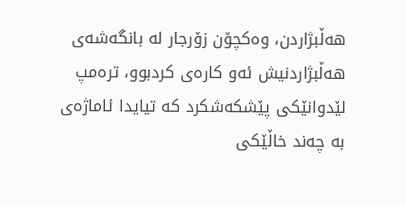هه‌ڵبژاردن، وه‌كچۆن زۆرجار له‌ بانگه‌شه‌ى هه‌ڵبژاردنیش ئه‌و كاره‌ى كردبوو، تره‌مپ لێدوانێكى پێشكه‌شكرد كه‌ تیایدا ئاماژه‌ى به‌ چه‌ند خاڵێكى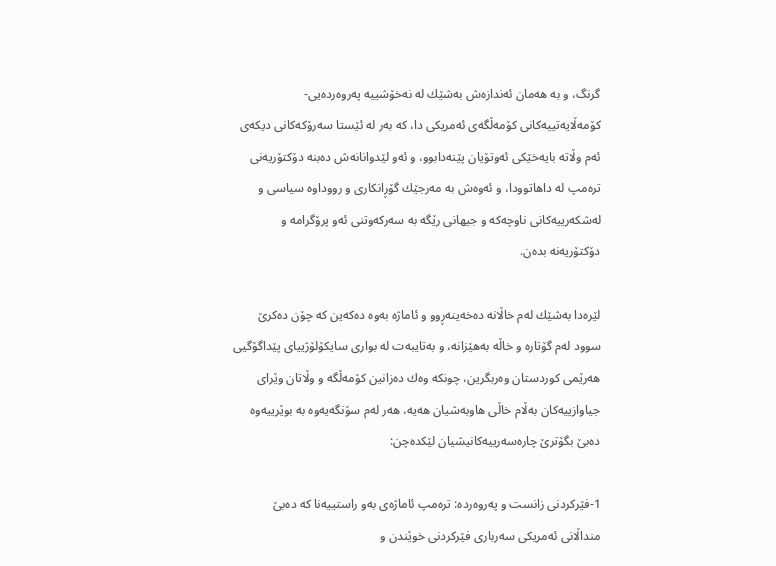گرنگ، و به‌ هه‌مان ئه‌ندازه‌ش به‌شێك له‌ نه‌خۆشییه‌ په‌روه‌رده‌یى-كۆمه‌ڵایه‌تییه‌كانى كۆمه‌ڵگه‌ى ئه‌مریكى دا، كه‌ به‌ر له‌ ئێستا سه‌رۆكه‌كانى دیكه‌ى ئه‌م وڵاته‌ بایه‌خێكى ئه‌وتۆیان پێنه‌دابوو، و ئه‌و لێدوانانه‌ش ده‌بنه‌ دۆكتۆریه‌نى تره‌مپ له‌ داهاتوودا، و ئه‌وه‌ش به‌ مه‌رجێك گۆڕانكارى و رووداوه‌ سیاسى و له‌شكه‌رییه‌كانى ناوچه‌كه‌ و جیهانى رێگه‌ به‌ سه‌ركه‌وتنى ئه‌و پرۆگرامه‌ و دۆكتۆریه‌نه‌ بده‌ن.

لێره‌دا به‌شێك له‌م خاڵانه‌ ده‌خه‌ینه‌ڕوو و ئاماژه‌ به‌وه‌ ده‌كه‌ین كه‌ چۆن ده‌كرێ سوود له‌م گۆتاره‌ و خاڵه‌ به‌هێزانه‌، و به‌تایبه‌ت له‌ بوارى سایكۆلۆژییاى پێداگۆگیى هه‌رێمى كوردستان وه‌ربگرین، چونكه‌ وه‌ك ده‌زانین كۆمه‌ڵگه‌ و وڵاتان وێراى جیاوازییه‌كان به‌ڵام خاڵى هاوبه‌شیان هه‌یه‌، هه‌ر له‌م سۆنگه‌یه‌وه‌ به‌ بوێرییه‌وه‌ ده‌بێ بگۆترێ چاره‌سه‌رییه‌كانیشیان لێكده‌چن:

1-فێركردنى زانست و په‌روه‌رده‌: تره‌مپ ئاماژه‌ى به‌و راستییه‌نا كه‌ ده‌بێ منداڵانى ئه‌مریكى سه‌ربارى فێركردنى خوێندن و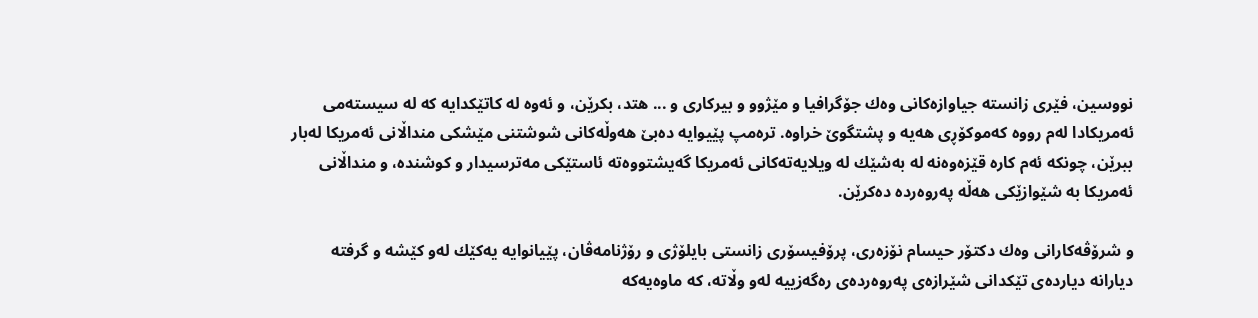نووسین، فێرى زانسته‌ جیاوازه‌كانى وه‌ك جۆگرافیا و مێژوو و بیركارى و ... هتد، بكرێن، و ئه‌وه‌ له‌ كاتێكدایه‌ كه‌ له‌ سیسته‌مى ئه‌مریكادا له‌م رووه‌ كه‌موكۆڕى هه‌یه‌ و پشتگوێ خراوه‌. تره‌مپ پێیوایه‌ ده‌بێ هه‌وڵه‌كانى شوشتنى مێشكى منداڵانى ئه‌مریكا له‌بار ببرێن، چونكه‌ ئه‌م كاره‌ قێزه‌وه‌نه‌ له‌ به‌شێك له‌ ویلایه‌ته‌كانى ئه‌مریكا گه‌یشتووه‌ته‌ ئاستێكى مه‌ترسیدار و كوشنده‌، و منداڵانى ئه‌مریكا به‌ شێوازێكى هه‌ڵه‌ په‌روه‌رده‌ ده‌كرێن.

و شرۆڤه‌كارانى وه‌ك دكتۆر حیسام نۆزه‌رى، پرۆفیسۆرى زانستى بایلۆژى و رۆژنامه‌ڤان، پێیانوایه‌ یه‌كێك له‌و كێشه‌ و گرفته‌ دیارانه‌ دیارده‌ى تێكدانى شێرازه‌ى په‌روه‌رده‌ى ره‌گه‌زییه‌ له‌و وڵاته‌، كه‌ ماوه‌یه‌كه‌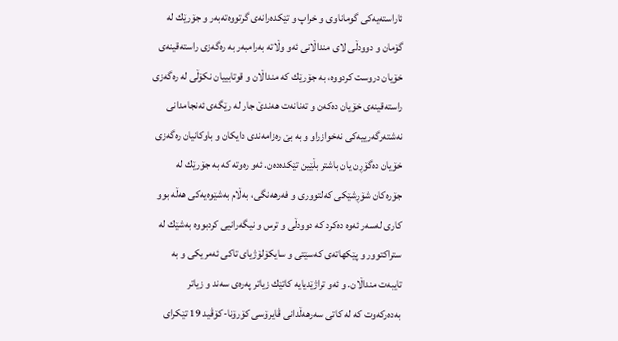ئاراسته‌یه‌كى گوماناوى و خراپ و تێكده‌رانه‌ى گرتووه‌ته‌به‌ر و جۆرێك له‌ گۆمان و دوودڵى لاى منداڵانى ئه‌و وڵاته‌ به‌رامبه‌ر به‌ ره‌گه‌زى راسته‌قینه‌ى خۆیان دروست كردووه‌، به‌ جۆرێك كه‌ منداڵان و قوتابییان نكۆڵى له‌ ره‌گه‌زى راسته‌قینه‌ى خۆیان ده‌كه‌ن و ته‌نانه‌ت هه‌ندێ جار له‌ رێگه‌ى ئه‌نجامدانى نه‌شته‌رگه‌رییه‌كى نه‌خوازراو و به‌ بێ ره‌زامه‌ندى دایكان و باوكانیان ره‌گه‌زى خۆیان ده‌گۆڕن یان باشتر بڵێین تێكده‌ده‌ن. ئه‌و ره‌وته‌ كه‌ به‌ جۆرێك له‌ جۆره‌كان شۆڕشێكى كه‌لتوورى و فه‌رهه‌نگى، به‌ڵام به‌شێوه‌یه‌كى هه‌ڵه‌ بوو كارى له‌سه‌ر ئه‌وه‌ ده‌كرد كه‌ دوودڵى و ترس و نیگه‌رانیى كردبووه‌ به‌شێك له‌ ستراكتوور و پێكهاته‌ى كه‌سێتى و سایكۆلۆژیاى تاكى ئه‌مریكى و به‌ تایبه‌ت منداڵان. و ئه‌و تراژێدیایه‌ كاتێك زیاتر په‌ره‌ى سه‌ند و زیاتر به‌ده‌ركه‌وت كه‌ له‌ كاتى سه‌رهه‌ڵدانى ڤایرۆسى كۆرۆنا-كۆڤید 19 تێكراى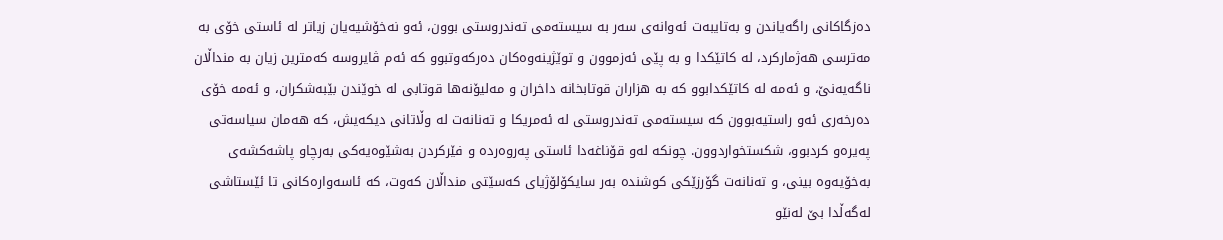ده‌زگاكانى راگه‌یاندن و به‌تایبه‌ت ئه‌وانه‌ى سه‌ر به‌ سیسته‌مى ته‌ندروستى بوون، ئه‌و نه‌خۆشیه‌یان زیاتر له‌ ئاستى خۆى به‌ مه‌ترسى هه‌ژماركرد، له‌ كاتێكدا و به‌ پێى ئه‌زموون و توێژینه‌وه‌كان ده‌ركه‌وتبوو كه‌ ئه‌م ڤایروسه‌ كه‌مترین زیان به‌ منداڵان ناگه‌یه‌نێ، و ئه‌مه‌ له‌ كاتێكدابوو كه‌ به‌ هزاران قوتابخانه‌ داخران و مه‌لیۆنه‌ها قوتابى له‌ خوێندن بێبه‌شكران، و ئه‌مه‌ خۆى ده‌رخه‌رى ئه‌و راستیه‌بوون كه‌ سیسته‌مى ته‌ندروستى له‌ ئه‌مریكا و ته‌نانه‌ت له‌ وڵاتانى دیكه‌یش، كه‌ هه‌مان سیاسه‌تى په‌یره‌و كردبوو، شكستخواردوون. چونكه‌ له‌و قۆناغه‌دا ئاستى په‌روه‌رده‌ و فێركردن به‌شێوه‌یه‌كى به‌رچاو پاشه‌كشه‌ى به‌خۆیه‌وه‌ بینى، و ته‌نانه‌ت گۆرزێكى كوشنده‌ به‌ر سایكۆلۆژیاى كه‌سێتى منداڵان كه‌وت، كه‌ ئاسه‌واره‌كانى تا ئێستاشى له‌گه‌ڵدا بێ له‌نێو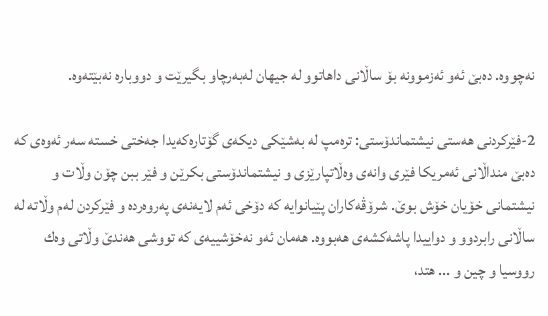نه‌چووه‌. ده‌بێ ئه‌و ئه‌زموونه‌ بۆ ساڵانى داهاتوو له‌ جیهان له‌به‌رچاو بگیرێت و دووباره‌ نه‌بێته‌وه‌.

2-فێركردنى هه‌ستى نیشتماندۆستى: تره‌مپ له‌ به‌شێكى دیكه‌ى گۆتاره‌كه‌یدا جه‌ختى خسته‌ سه‌ر ئه‌وه‌ى كه‌ ده‌بێ منداڵانى ئه‌مریكا فێرى وانه‌ى وه‌ڵاتپارێزى و نیشتماندۆستى بكرێن و فێر ببن چۆن وڵات و نیشتمانى خۆیان خۆش بوێ. شرۆڤه‌كاران پێیانوایه‌ كه‌ دۆخى ئه‌م لایه‌نه‌ى په‌روه‌رده‌ و فێركردن له‌م وڵاته‌ له‌ ساڵانى رابردوو و دواییدا پاشه‌كشه‌ى هه‌بووه‌. هه‌مان ئه‌و نه‌خۆشییه‌ى كه‌ تووشى هه‌ندێ وڵاتى وه‌ك رووسیا و چین و ... هتد،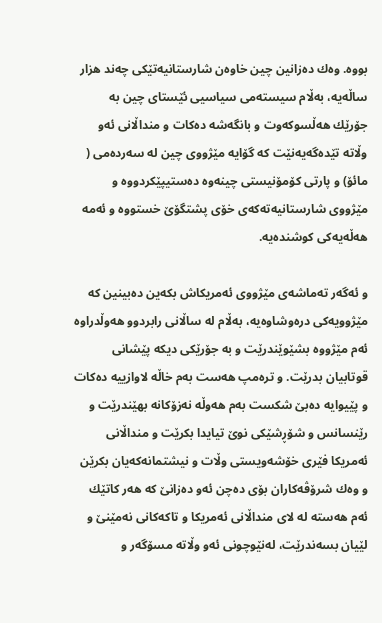بووه‌. وه‌ك ده‌زانین چین خاوه‌ن شارستانیه‌تێكى چه‌ند هزار ساڵه‌یه‌، به‌ڵام سیسته‌مى سیاسیى ئێستاى چین به‌ جۆرێك هه‌ڵسوكه‌وت و بانگه‌شه‌ ده‌كات و منداڵانى ئه‌و وڵاته‌ تێده‌گه‌یه‌نێت كه‌ گۆایه‌ مێژووى چین له‌ سه‌رده‌مى ( مائۆ) و پارتى كۆمۆنیستى چینه‌وه‌ ده‌ستیپێكردووه‌ و مێژووى شارستانیه‌ته‌كه‌ى خۆى پشتگۆێ خستووه‌ و ئه‌مه‌ هه‌ڵه‌یه‌كى كوشنده‌یه‌.

و ئه‌گه‌ر ته‌ماشه‌ى مێژووى ئه‌مریكاش بكه‌ین ده‌بینین كه‌ مێژوویه‌كى دره‌وشاوه‌یه‌، به‌ڵام له‌ ساڵانى رابردوو هه‌وڵدراوه‌ ئه‌م مێژووه‌ بشێوێندرێت و به‌ جۆرێكى دیكه‌ پێشانى قوتابیان بدرێت. و تره‌مپ هه‌ست به‌م خاڵه‌ لاوازییه‌ ده‌كات و پێیوایه‌ ده‌بێ شكست به‌م هه‌وڵه‌ نه‌زۆكانه‌ بهێندرێت و رێنسانس و شۆڕشێكى نوێ تیایدا بكرێت و منداڵانى ئه‌مریكا فێرى خۆشه‌ویستى وڵات و نیشتمانه‌كه‌یان بكرێن و وه‌ك شرۆڤه‌كاران بۆى ده‌چن ئه‌و ده‌زانێ كه‌ هه‌ر كاتێك ئه‌م هه‌سته‌ له‌ لاى منداڵانى ئه‌مریكا و تاكه‌كانى نه‌مێنێ و لێیان بسه‌ندرێت، له‌نێوچونى ئه‌و وڵاته‌ مسۆگه‌ر و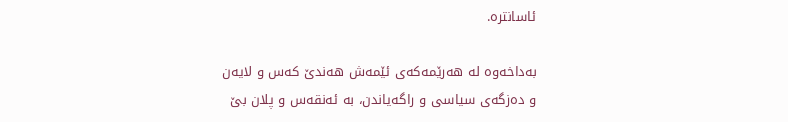ئاسانتره‌.

به‌داخه‌وه‌ له‌ هه‌رێمه‌كه‌ى ئێمه‌ش هه‌ندێ كه‌س و لایه‌ن و ده‌زگه‌ى سیاسى و راگه‌یاندن، به‌ ئه‌نقه‌س و پلان بێ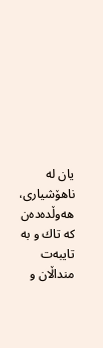یان له‌ ناهۆشیارى، هه‌وڵده‌ده‌ن كه‌ تاك و به‌ تایبه‌ت منداڵان و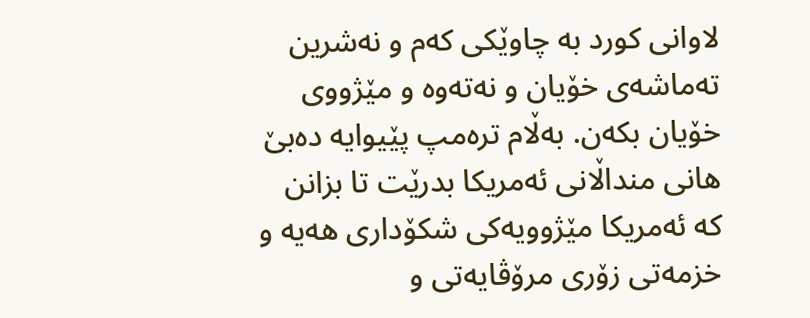لاوانى كورد به‌ چاوێكى كه‌م و نه‌شرین ته‌ماشه‌ى خۆیان و نه‌ته‌وه‌ و مێژووى خۆیان بكه‌ن. به‌ڵام تره‌مپ پێیوایه‌ ده‌بێ هانى منداڵانى ئه‌مریكا بدرێت تا بزانن كه‌ ئه‌مریكا مێژوویه‌كى شكۆدارى هه‌یه‌ و خزمه‌تى زۆرى مرۆڤایه‌تى و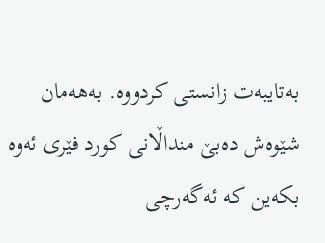به‌تایبه‌ت زانستى كردووه‌. به‌هه‌مان شێوه‌ش ده‌بێ منداڵانى كورد فێرى ئه‌وه‌ بكه‌ین كه‌ ئه‌گه‌رچى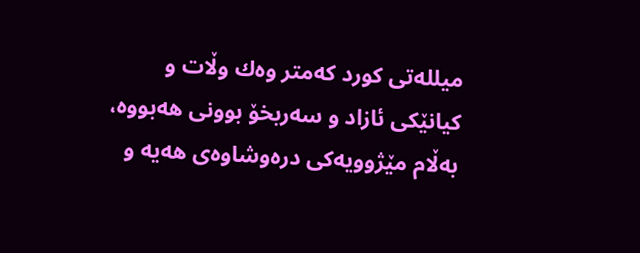میلله‌تى كورد كه‌متر وه‌ك وڵات و كیانێكى ئازاد و سه‌ربخۆ بوونى هه‌بووه‌، به‌ڵام مێژوویه‌كى دره‌وشاوه‌ى هه‌یه‌ و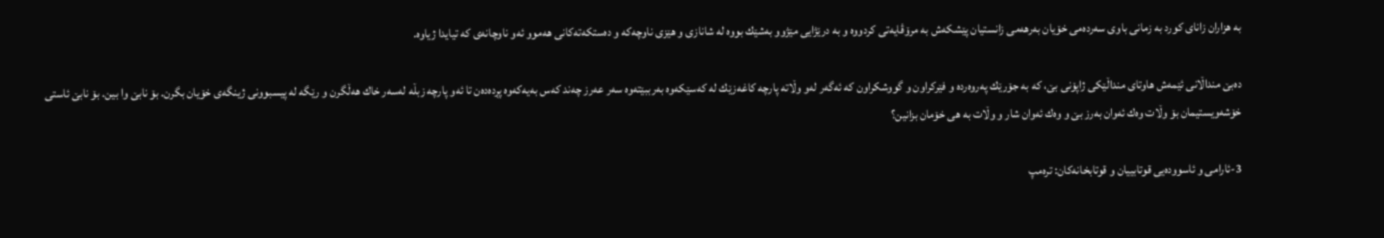به‌ هزاران زاناى كورد به‌ زمانى باوى سه‌رده‌مى خۆیان به‌رهه‌مى زانستیان پێشكه‌ش به‌ مرۆڤایه‌تى كردووه‌ و به‌ درێژایى مێژوو به‌شێك بووه‌ له‌ شانازى و هێزى ناوچه‌كه‌ و ده‌ستكه‌ته‌كانى هه‌موو ئه‌و ناوچانه‌ى كه‌ تیایدا ژیاوه‌.

ده‌بێ منداڵانى ئێمه‌ش هاوتاى منداڵێكى ژاپۆنى بێ، كه‌ به‌ جۆرێك په‌روه‌رده‌ و فێركراون و گووشكراون كه‌ ئه‌گه‌ر له‌و وڵاته‌ پارچه‌ كاغه‌زێك له‌ كه‌سێكه‌وه‌ به‌رببێته‌وه‌ سه‌ر عه‌رز چه‌ند كه‌س به‌یه‌كه‌وه‌ پڕده‌ده‌ن تا ئه‌و پارچه‌ زبڵه‌ له‌سه‌ر خاك هه‌ڵگرن و رێگه‌ له‌ پیسبوونى ژینگه‌ى خۆیان بگرن. بۆ نابێ وا بین. بۆ نابێ ئاستى خۆشه‌ویستیمان بۆ وڵات وه‌ك ئه‌وان به‌رز بێ و وه‌ك ئه‌وان شار و وڵات به‌ هى خۆمان بزانین؟

3-ئارامى و ئاسووده‌یى قوتابییان و قوتابخانه‌كان: تره‌مپ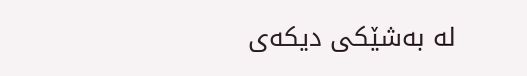له‌ به‌شێكى دیكه‌ى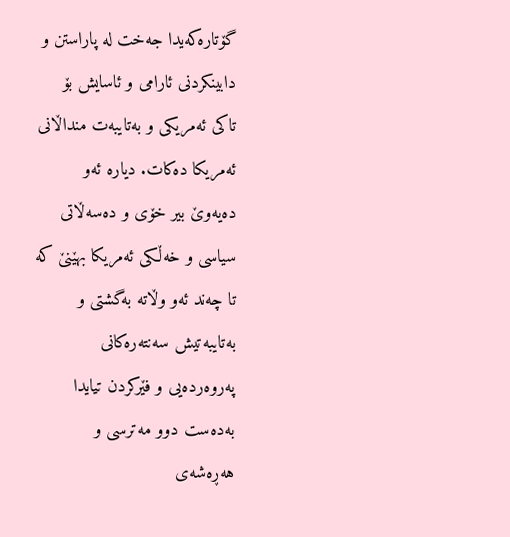گۆتاره‌كه‌یدا جه‌خت له‌ پاراستن و دابینكردنى ئارامى و ئاسایش بۆ تاكى ئه‌مریكى و به‌تایبه‌ت منداڵانى ئه‌مریكا ده‌كات. دیاره‌ ئه‌و ده‌یه‌وێ بیر خۆى و ده‌سه‌ڵاتى سیاسى و خه‌ڵكى ئه‌مریكا بهێنێ كه‌ تا چه‌ند ئه‌و وڵاته‌ به‌گشتى و به‌تایبه‌تیش سه‌نته‌ره‌كانى په‌روه‌رده‌یى و فێركردن تیایدا به‌ده‌ست دوو مه‌ترسى و هه‌ڕه‌شه‌ى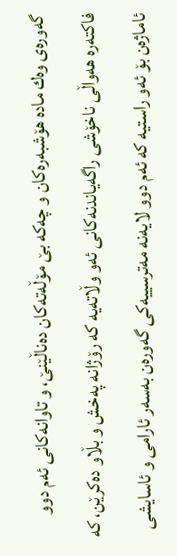گه‌وره‌ى وه‌ك ماده‌ هۆشبه‌ره‌كان و چه‌كه‌ بێ مۆڵه‌ته‌كان ده‌ناڵێنێ، و تاوانه‌كانى ئه‌م دوو فاكته‌ره‌ هه‌واڵى ناخۆشى راگه‌یاندنه‌كانى ئه‌و وڵاته‌یه‌ كه‌ رۆژانه‌ په‌خش و بڵاو ده‌كرێن، كه‌ ئاماژه‌ن بۆ ئه‌و راستیه‌ كه‌ ئه‌م دوو لایه‌نه‌ مه‌ترسییه‌كى گه‌وره‌ن به‌سه‌ر ئارامى و ئاسایشى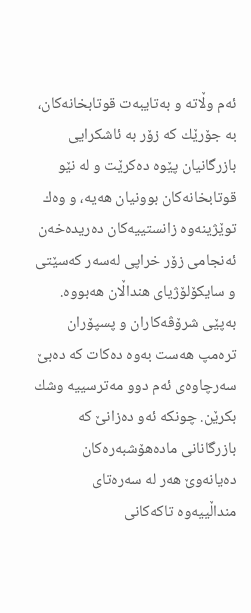ئه‌م وڵاته‌ و به‌تایبه‌ت قوتابخانه‌كان، به‌ جۆرێك كه‌ زۆر به‌ ئاشكرایى بازرگانیان پێوه‌ ده‌كرێت و له‌ نێو قوتابخانه‌كان بوونیان هه‌یه‌، و وه‌ك توێژینه‌وه‌ زانستییه‌كان ده‌ریده‌خه‌ن ئه‌نجامى زۆر خراپى له‌سه‌ر كه‌سێتى و سایكۆلۆژیاى هنداڵان هه‌بووه‌. به‌پێى شرۆڤه‌كاران و پسپۆران تره‌مپ هه‌ست به‌وه‌ ده‌كات كه‌ ده‌بێ سه‌رچاوه‌ى ئه‌م دوو مه‌ترسییه‌ وشك بكرێن. چونكه‌ ئه‌و ده‌زانێ كه‌ بازرگانانى ماده‌هۆشبه‌ره‌كان ده‌یانه‌وێ هه‌ر له‌ سه‌ره‌تاى منداڵییه‌وه‌ تاكه‌كانى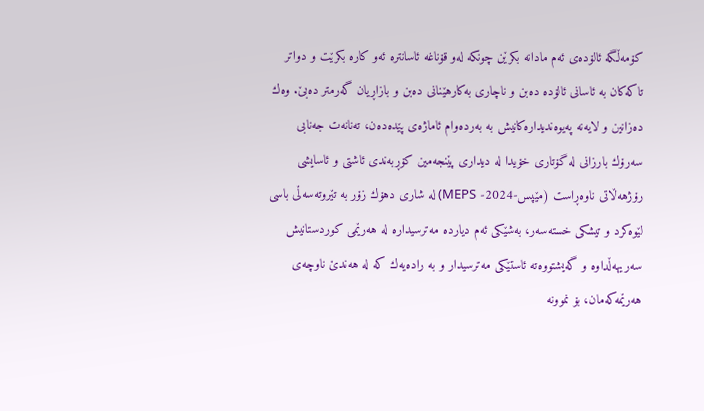كۆمه‌ڵگه‌ ئالۆده‌ى ئه‌م مادانه‌ بكرێن چونكه‌ له‌و قۆناغه‌ ئاسانتره‌ ئه‌و كاره‌ بكرێت و دواتر تاكه‌كان به‌ ئاسانى ئالۆده‌ ده‌بن و ناچارى به‌كارهێنانى ده‌بن و بازاڕیان گه‌رمتر ده‌بێ. وه‌ك ده‌زانین و لایه‌نه‌ په‌یوه‌ندیداره‌كانیش به‌ به‌رده‌وام ئاماژه‌ى پێده‌ده‌ن، ته‌نانه‌ت جه‌نابى سه‌رۆك بارزانى له‌ گۆتارى خۆیدا له‌ دیدارى پێنجه‌مین كۆڕبه‌ندى ئاشتى و ئاسایشى رۆژهه‌ڵاتى ناوه‌ڕاست (مێپس-2024- MEPS) له‌ شارى دهۆك زۆر به‌ تێروته‌سه‌ڵى باسى لێوه‌كرد و تیشكى خسته‌سه‌ر، به‌شێكى ئه‌م دیارده‌ مه‌ترسیداره‌ له‌ هه‌رێمى كوردستانیش سه‌ریهه‌ڵداوه‌ و گه‌یشتووه‌ته‌ ئاستێكى مه‌ترسیدار و به‌ راده‌یه‌ك كه‌ له‌ هه‌ندێ ناوچه‌ى هه‌رێمه‌كه‌مان، بۆ نموونه‌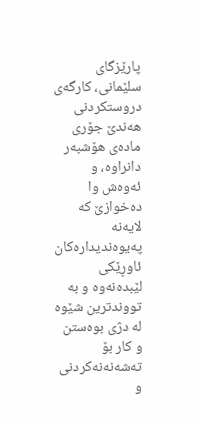پارێزگاى سلێمانى، كارگه‌ى دروستكردنى هه‌ندێ جۆرى ماده‌ى هۆشبه‌ر دانراوه‌، و ئه‌وه‌ش وا ده‌خوازێ كه‌ لایه‌نه‌ په‌یوه‌ندیداره‌كان ئاوڕێكى لێبده‌نه‌وه‌ و به‌ تووندترین شێوه‌ له‌ دژى بوه‌ستن و كار بۆ ته‌شه‌نه‌نه‌كردنى و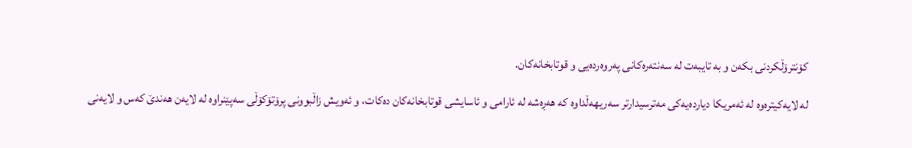كۆنترۆڵكردنى بكه‌ن و به‌ تایبه‌ت له‌ سه‌نته‌ره‌كانى په‌روه‌رده‌یى و قوتابخانه‌كان.

له‌ لایه‌كیتره‌وه‌ له‌ ئه‌مریكا دیارده‌یه‌كى مه‌ترسیدارتر سه‌ریهه‌ڵداوه‌ كه‌ هه‌ڕه‌شه‌ له‌ ئارامى و ئاسایشى قوتابخانه‌كان ده‌كات، و ئه‌ویش زاڵبوونى پرۆتۆكۆڵى سه‌پێنراوه‌ له‌ لایه‌ن هه‌ندێ كه‌س و لایه‌نى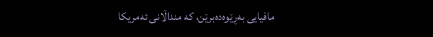مافیایى به‌ڕێوه‌ده‌برێن، كه‌ منداڵانى ئه‌مریكا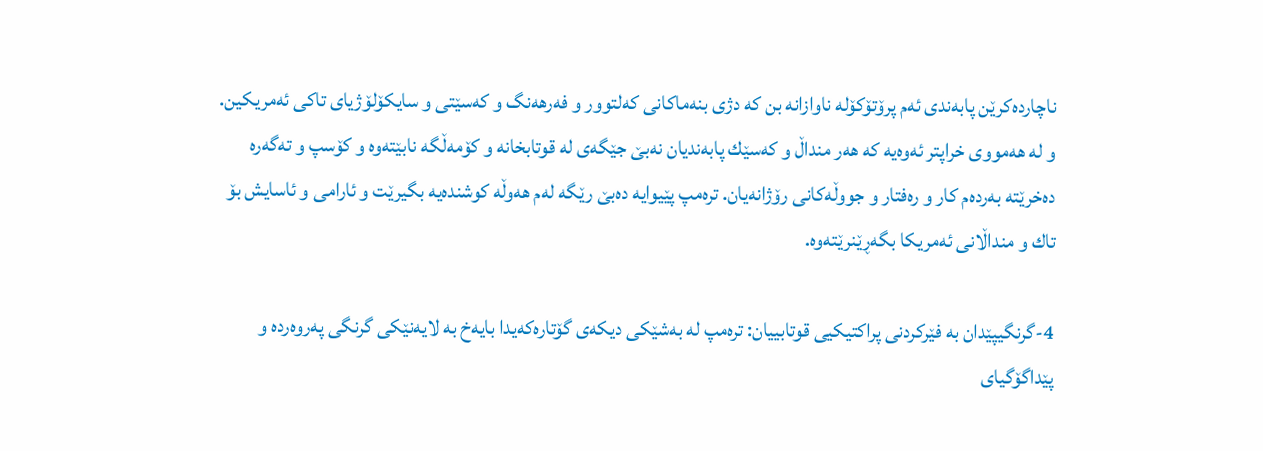ناچارده‌كرێن پابه‌ندى ئه‌م پرۆتۆكۆله‌ ناوازانه‌ بن كه‌ دژى بنه‌ماكانى كه‌لتوور و فه‌رهه‌نگ و كه‌سێتى و سایكۆلۆژیاى تاكى ئه‌مریكین. و له‌ هه‌مووى خراپتر ئه‌وه‌یه‌ كه‌ هه‌ر منداڵ و كه‌سێك پابه‌ندیان نه‌بێ جێگه‌ى له‌ قوتابخانه‌ و كۆمه‌ڵگه‌ نابێته‌وه‌ و كۆسپ و ته‌گه‌ره‌ ده‌خرێته‌ به‌رده‌م كار و ره‌فتار و جووڵه‌كانى رۆژانه‌یان. تره‌مپ پێیوایه‌ ده‌بێ رێگه‌ له‌م هه‌وڵه‌ كوشنده‌یه‌ بگیرێت و ئارامى و ئاسایش بۆ تاك و منداڵانى ئه‌مریكا بگه‌ڕێنرێته‌وه‌.

4-گرنگیپێدان به‌ فێركردنى پراكتیكیى قوتابییان: تره‌مپ له‌ به‌شێكى دیكه‌ى گۆتاره‌كه‌یدا بایه‌خ به‌ لایه‌نێكى گرنگى په‌روه‌رده‌ و پێداگۆگیاى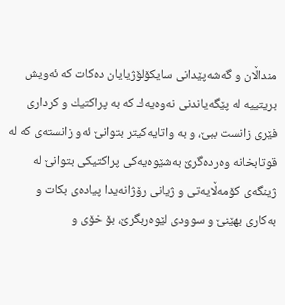منداڵان و گه‌شه‌پێدانى سایكۆلۆژیایان ده‌كات كه‌ ئه‌ویش بریتییه‌ له‌ پێگه‌یاندنى نه‌وه‌یه‌ك كه‌ به‌ پراكتیك و كردارى فێرى زانست ببێ، و به‌ واتایه‌كیتر بتوانێ ئه‌و زانسته‌ى كه‌ له‌ قوتابخانه‌ وه‌رده‌گرێ به‌شێوه‌یه‌كى پراكتیكى بتوانێ له‌ ژینگه‌ى كۆمه‌ڵایه‌تى و ژیانى رۆژانه‌یدا پیاده‌ى بكات و به‌كارى بهێنێ و سوودى لێوه‌ربگرێ، بۆ خۆى و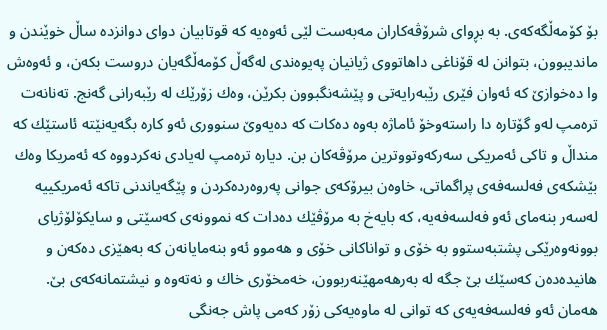بۆ كۆمه‌ڵگه‌كه‌ى. به‌ بڕواى شرۆڤه‌كاران مه‌به‌ست لێى ئه‌وه‌یه‌ كه‌ قوتابیان دواى دوانزده‌ ساڵ خوێندن و ماندیبوون، بتوانن له‌ قۆناغى داهاتووى ژیانیان په‌یوه‌ندى له‌گه‌ڵ كۆمه‌ڵگه‌یان دروست بكه‌ن، و ئه‌وه‌ش وا ده‌خوازێ كه‌ ئه‌وان فێرى رێبه‌رایه‌تى و پێشه‌نگبوون بكرێن، وه‌ك زۆرێك له‌ رێبه‌رانى گه‌نج. ته‌نانه‌ت تره‌مپ له‌و گۆتاره‌ دا راسته‌وخۆ ئاماژه‌ به‌وه‌ ده‌كات كه‌ ده‌یه‌وێ سنوورى ئه‌و كاره‌ بگه‌یه‌نێته‌ ئاستێك كه‌ منداڵ و تاكى ئه‌مریكى سه‌ركه‌وتووترین مرۆڤه‌كان بن. دیاره‌ تره‌مپ له‌یادى نه‌كردووه‌ كه‌ ئه‌مریكا وه‌ك بێشكه‌ى فه‌لسه‌فه‌ى پراگماتى، خاوه‌ن بیرۆكه‌ى جوانى په‌روه‌رده‌كردن و پێگه‌یاندنى تاكه‌ ئه‌مریكییه‌ له‌سه‌ر بنه‌ماى ئه‌و فه‌لسه‌فه‌یه‌، كه‌ بایه‌خ به‌ مرۆڤێك ده‌دات كه‌ نموونه‌ى كه‌سێتى و سایكۆلۆژیاى بوونه‌وه‌رێكى پشتبه‌ستوو به‌ خۆى و تواناكانى خۆى و هه‌موو ئه‌و بنه‌مایانه‌ن كه‌ به‌هێزى ده‌كه‌ن و هانیده‌ده‌ن كه‌سێك بێ جگه‌ له‌ به‌رهه‌مهێنه‌ربوون، خه‌مخۆرى خاك و نه‌ته‌وه‌ و نیشتمانه‌كه‌ى بێ. هه‌مان ئه‌و فه‌لسه‌فه‌یه‌ى كه‌ توانى له‌ ماوه‌یه‌كى زۆر كه‌مى پاش جه‌نگى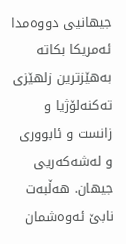جیهانیى دووه‌مدا ئه‌مریكا بكاته‌ به‌هێزترین زلهێزى ته‌كنه‌لۆژیا و زانست و ئابوورى و له‌شه‌كه‌ریى جیهان. هه‌ڵبه‌ت نابێ ئه‌وه‌شمان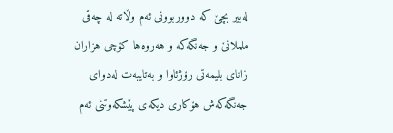له‌بیر بچێ كه‌ دووربوونى ئه‌م وڵاته‌ له‌ چه‌قى ململانێ و جه‌نگه‌كه‌ و هه‌روه‌ها كۆچى هزاران زاناى بلیمه‌تى رۆژئاوا و به‌تایبه‌ت له‌دواى جه‌نگه‌كه‌ش هۆكارى دیكه‌ى پێشكه‌وتنى ئه‌م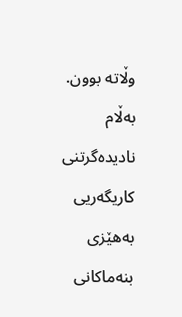وڵاته‌ بوون. به‌ڵام نادیده‌گرتنى كاریگه‌ریى به‌هێزى بنه‌ماكانى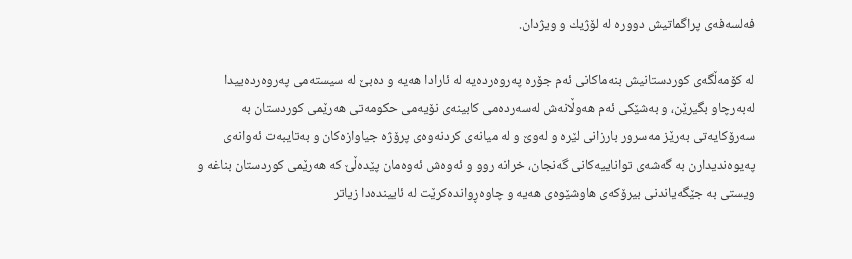فه‌لسه‌فه‌ى پراگماتیش دووره‌ له‌ لۆژیك و ویژدان.

له‌ كۆمه‌ڵگه‌ى كوردستانیش بنه‌ماكانى ئه‌م جۆره‌ په‌روه‌رده‌یه‌ له‌ ئارادا هه‌یه‌ و ده‌بێ له‌ سیسته‌مى په‌روه‌رده‌ییدا له‌به‌رچاو بگیرێن، و به‌شێكى ئه‌م هه‌وڵانه‌ش له‌سه‌رده‌مى كابینه‌ى نۆیه‌مى حكومه‌تى هه‌رێمى كوردستان به‌ سه‌رۆكایه‌تى به‌رێز مه‌سرور بارزانى لێره‌ و له‌وێ و له‌ میانه‌ى كردنه‌وه‌ى پرۆژه‌ جیاوازه‌كان و به‌تایبه‌ت ئه‌وانه‌ى په‌یوه‌ندیدارن به‌ گه‌شه‌ى تواناییه‌كانى گه‌نجان، خرانه‌ روو و ئه‌وه‌ش ئه‌وه‌مان پێده‌ڵێ كه‌ هه‌رێمى كوردستان بناغه‌ و ویستى به‌ جێگه‌یاندنى بیرۆكه‌ى هاوشێوه‌ى هه‌یه‌ و چاوه‌ڕوانده‌كرێت له‌ ئایینده‌دا زیاتر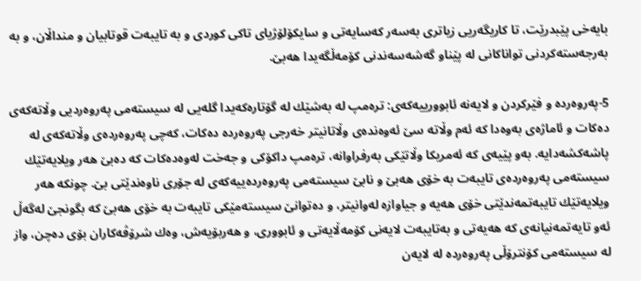بایه‌خى پێبدرێت، تا كاریگه‌ریى زیاترى به‌سه‌ر كه‌سایه‌تى و سایكۆلۆژیاى تاكى كوردى و به‌ تایبه‌ت قوتابیان و منداڵان، و به‌ به‌رجه‌سته‌كردنى تواناكانى له‌ پێناو گه‌شه‌سه‌ندنى كۆمه‌ڵگه‌یدا هه‌بێ.

5-په‌روه‌رده‌ و فێركردن و لایه‌نه‌ ئابوورییه‌كه‌ى: تره‌مپ له‌ به‌شێك له‌ گۆتاره‌كه‌یدا گله‌یى له‌ سیسته‌مى په‌روه‌ردیى وڵاته‌كه‌ى ده‌كات و ئاماژه‌ى به‌وه‌دا كه‌ ئه‌م وڵاته‌ سێ ئه‌وه‌نده‌ى وڵاتانیتر خه‌رجى په‌روه‌رده‌ ده‌كات، كه‌چى په‌روه‌رده‌ى وڵاته‌كه‌ى له‌ پاشه‌كشه‌دایه‌. به‌و پێیه‌ى كه‌ ئه‌مریكا وڵاتێكى به‌رفراوانه‌، تره‌مپ داكۆكى و جه‌خت له‌وه‌ده‌كات كه‌ ده‌بێ هه‌ر ویلایه‌تێك سیسته‌مى په‌روه‌رده‌ى تایبه‌ت به‌ خۆى هه‌بێ و نابێ سیسته‌مى په‌روه‌رده‌ییه‌كه‌ى له‌ جۆرى ناوه‌ندێتى بێ. چونكه‌ هه‌ر ویلایه‌تێك تایبه‌تمه‌ندێتى خۆى هه‌یه‌ و جیاوازه‌ له‌وانیتر، و ده‌توانێ سیسته‌مێكى تایبه‌ت به‌ خۆى هه‌بێ كه‌ بگونجێ له‌گه‌ڵ ئه‌و تایه‌تمه‌نیانه‌ى كه‌ هه‌یه‌تى و به‌تایبه‌ت لایه‌نى كۆمه‌ڵایه‌تى و ئابوورى، و هه‌ربۆیه‌ش، وه‌ك شرۆڤه‌كاران بۆى ده‌چن، واز له‌ سیسته‌مى كۆنترۆڵى په‌روه‌رده‌ له‌ لایه‌ن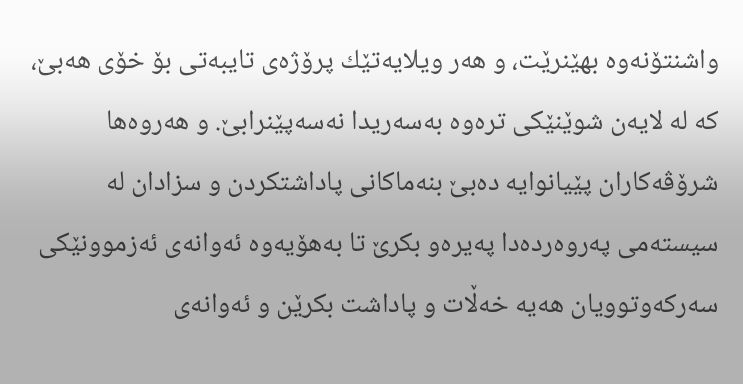واشنتۆنه‌وه‌ بهێنرێت، و هه‌ر ویلایه‌تێك پرۆژه‌ى تایبه‌تى بۆ خۆى هه‌بێ، كه‌ له‌ لایه‌ن شوێنێكى تره‌وه‌ به‌سه‌ریدا نه‌سه‌پێنرابێ. و هه‌روه‌ها شرۆڤه‌كاران پێیانوایه‌ ده‌بێ بنه‌ماكانى پاداشتكردن و سزادان له‌ سیسته‌مى په‌روه‌رده‌دا په‌یره‌و بكرێ تا به‌هۆیه‌وه‌ ئه‌وانه‌ى ئه‌زموونێكى سه‌ركه‌وتوویان هه‌یه‌ خه‌ڵات و پاداشت بكرێن و ئه‌وانه‌ى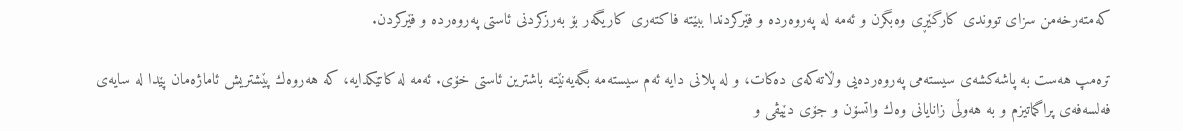كه‌مته‌رخه‌من سزاى تووندى كارگێڕى وه‌بگرن و ئه‌مه‌ له‌ په‌روه‌رده‌ و فێركردندا ببێته‌ فاكته‌رى كاریگه‌ر بۆ به‌رزكردنى ئاستى په‌روه‌رده‌ و فێركردن.

تره‌مپ هه‌ست به‌ پاشه‌كشه‌ى سیسته‌مى په‌روه‌رده‌یى وڵاته‌كه‌ى ده‌كات، و له‌ پلانى دایه‌ ئه‌م سیسته‌مه‌ بگه‌یه‌نێته‌ باشترین ئاستى خۆى. ئه‌مه‌ له‌ كاتێكدایه‌، كه‌ هه‌روه‌ك پێشتریش ئاماژه‌مان پێدا له‌ سایه‌ى فه‌لسه‌فه‌ى پراگماتیزم و به‌ هه‌وڵى زانایانى وه‌ك واتسۆن و جۆى دێیڤى و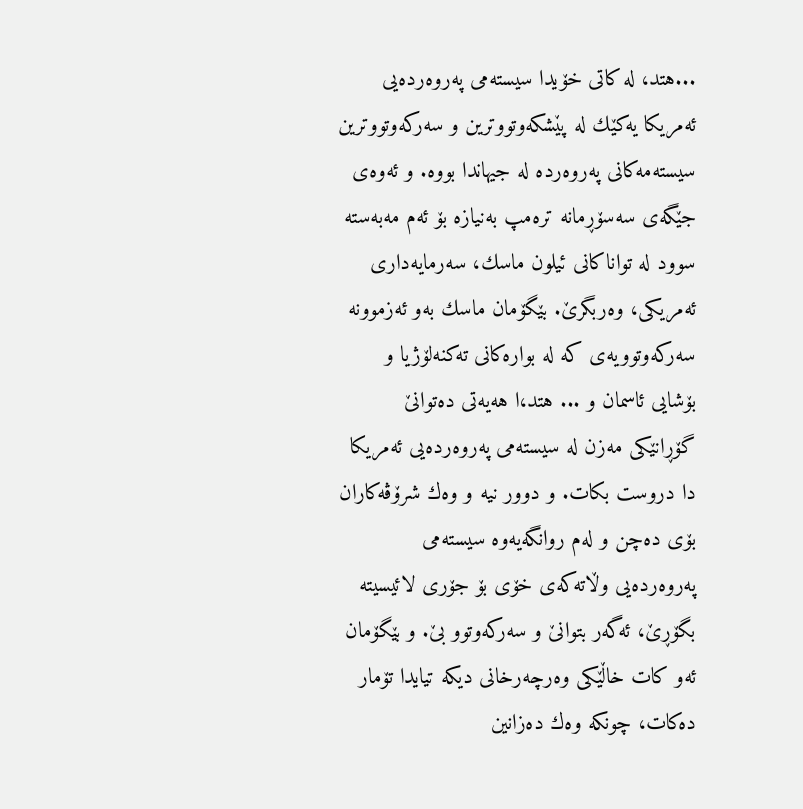...هتد، له‌ كاتى خۆیدا سیسته‌مى په‌روه‌رده‌یى ئه‌مریكا یه‌كێك له‌ پێشكه‌وتووترین و سه‌ركه‌وتووترین سیسته‌مه‌كانى په‌روه‌رده‌ له‌ جیهاندا بووه‌. و ئه‌وه‌ى جێگه‌ى سه‌سۆڕمانه‌ تره‌مپ به‌نیازه‌ بۆ ئه‌م مه‌به‌سته‌ سوود له‌ تواناكانى ئیلون ماسك، سه‌رمایه‌دارى ئه‌مریكى، وه‌ربگرێ. بێگۆمان ماسك به‌و ئه‌زموونه‌ سه‌ركه‌وتوویه‌ى كه‌ له‌ بواره‌كانى ته‌كنه‌لۆژیا و بۆشایى ئاسمان و ... هتد،ا هه‌یه‌تى ده‌توانێ گۆڕانێكى مه‌زن له‌ سیسته‌مى په‌روه‌رده‌یى ئه‌مریكا دا دروست بكات. و دوور نیه‌ و وه‌ك شرۆڤه‌كاران بۆى ده‌چن و له‌م روانگه‌یه‌وه‌ سیسته‌مى په‌روه‌رده‌یى وڵاته‌كه‌ى خۆى بۆ جۆرى لائیسیته‌ بگۆڕێ، ئه‌گه‌ر بتوانێ و سه‌ركه‌وتوو بێ. و بێگۆمان ئه‌و كات خاڵێكى وه‌رچه‌رخانى دیكه‌ تیایدا تۆمار ده‌كات، چونكه‌ وه‌ك ده‌زانین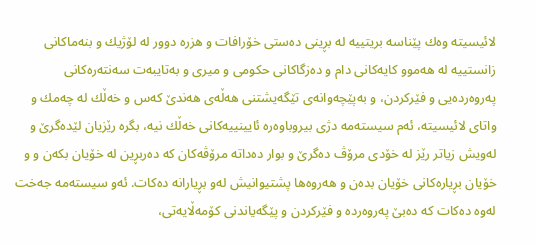لائیسیته‌ وه‌ك پێناسه‌ بریتییه‌ له‌ بڕینى ده‌ستى خۆرافات و هزره‌ دوور له‌ لۆژیك و بنه‌ماكانى زانستییه‌ له‌ هه‌موو كایه‌كانى دام و ده‌زگاكانى حكومى و میرى و به‌تایبه‌ت سه‌نته‌ره‌كانى په‌روه‌رده‌یى و فێركردن، و به‌پێچه‌وانه‌ى تێگه‌یشتنى هه‌ڵه‌ى هه‌ندێ كه‌س و خه‌ڵك له‌ چه‌مك و واتاى لائیسیته‌، ئه‌م سیسته‌مه‌ دژى بیروباوه‌ره‌ ئایینییه‌كانى خه‌ڵك نیه‌، بگره‌ رێزیان لێده‌گرێ و له‌ویش زیاتر رێز له‌ خۆدى مرۆڤ ده‌گرێ و بوار ده‌داته‌ مرۆڤه‌كان كه‌ ده‌ربڕین له‌ خۆیان بكه‌ن و و خۆیان بڕیاره‌كانى خۆیان بده‌ن و هه‌روه‌ها پشتیوانیش له‌و بڕیارانه‌ ده‌كات. ئه‌و سیسته‌مه‌ جه‌خت له‌وه‌ ده‌كات كه‌ ده‌بێ په‌روه‌رده‌ و فێركردن و پێگه‌یاندنى كۆمه‌ڵایه‌تى،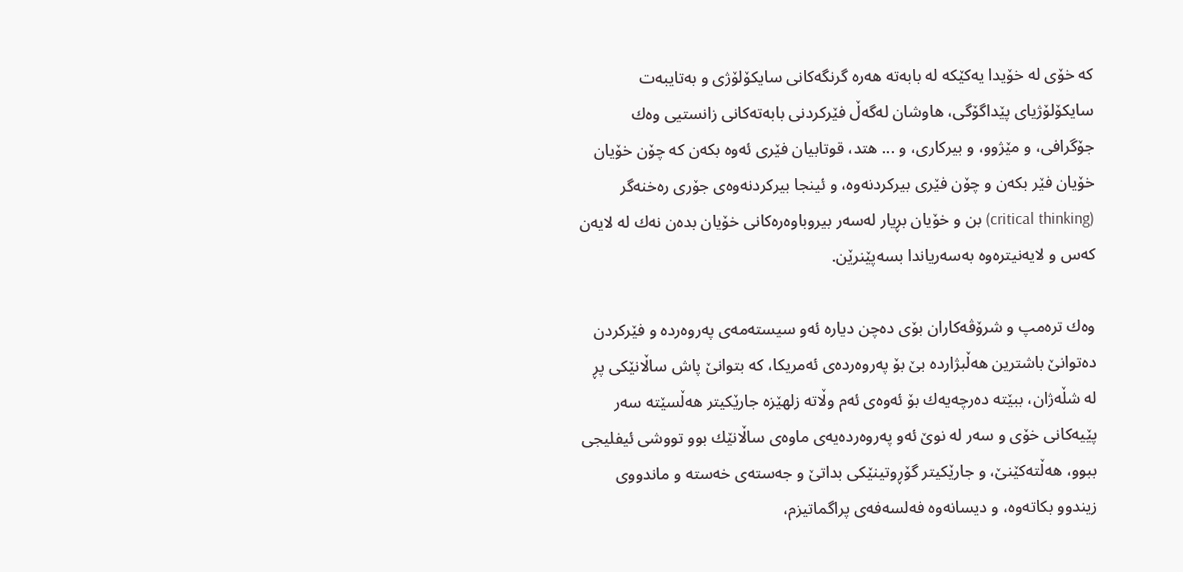كه‌ خۆى له‌ خۆیدا یه‌كێكه‌ له‌ بابه‌ته‌ هه‌ره‌ گرنگه‌كانى سایكۆلۆژى و به‌تایبه‌ت سایكۆلۆژیاى پێداگۆگى، هاوشان له‌گه‌ڵ فێركردنى بابه‌ته‌كانى زانستیى وه‌ك جۆگرافى، و مێژوو، و بیركارى، و ... هتد، قوتابیان فێرى ئه‌وه‌ بكه‌ن كه‌ چۆن خۆیان خۆیان فێر بكه‌ن و چۆن فێرى بیركردنه‌وه‌، و ئینجا بیركردنه‌وه‌ى جۆرى ره‌خنه‌گر (critical thinking) بن و خۆیان بڕیار له‌سه‌ر بیروباوه‌ره‌كانى خۆیان بده‌ن نه‌ك له‌ لایه‌ن كه‌س و لایه‌نیتره‌وه‌ به‌سه‌ریاندا بسه‌پێنرێن.

وه‌ك تره‌مپ و شرۆڤه‌كاران بۆى ده‌چن دیاره‌ ئه‌و سیسته‌مه‌ى په‌روه‌رده‌ و فێركردن ده‌توانێ باشترین هه‌ڵبژارده‌ بێ بۆ په‌روه‌رده‌ى ئه‌مریكا، كه‌ بتوانێ پاش ساڵانێكى پڕ له‌ شڵه‌ژان، ببێته‌ ده‌رچه‌یه‌ك بۆ ئه‌وه‌ى ئه‌م وڵاته‌ زلهێزه‌ جارێكیتر هه‌ڵسێته‌ سه‌ر پێیه‌كانى خۆى و سه‌ر له‌ نوێ ئه‌و په‌روه‌رده‌یه‌ى ماوه‌ى ساڵانێك بوو تووشى ئیفلیجى ببوو، هه‌ڵته‌كێنێ، و جارێكیتر گۆڕوتینێكى بداتێ و جه‌سته‌ى خه‌سته‌ و ماندووى زیندوو بكاته‌وه‌، و دیسانه‌وه‌ فه‌لسه‌فه‌ى پراگماتیزم،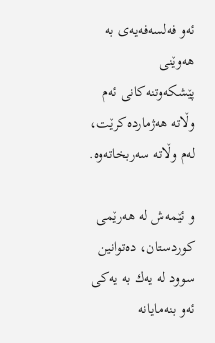ئه‌و فه‌لسه‌فه‌یه‌ى به‌ هه‌وێنى پێشكه‌وتنه‌كانى ئه‌م وڵاته‌ هه‌ژمارده‌كرێت، له‌م وڵاته‌ سه‌ربخاته‌وه‌.

و ئێمه‌ش له‌ هه‌رێمى كوردستان، ده‌توانین سوود له‌ یه‌ك به‌ یه‌كى ئه‌و بنه‌مایانه‌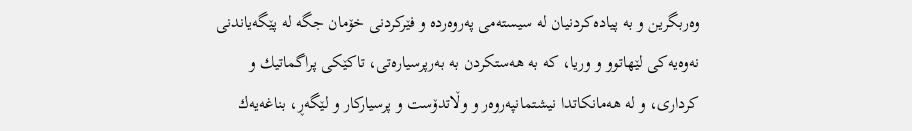وه‌ربگرین و به‌ پیاده‌كردنیان له‌ سیسته‌مى په‌روه‌رده‌ و فێركردنى خۆمان جگه‌ له‌ پێگه‌یاندنى نه‌وه‌یه‌كى لێهاتوو و وریا، كه‌ به‌ هه‌ستكردن به‌ به‌رپرسیاره‌تى، تاكێكى پراگماتیك و كردارى، و له‌ هه‌مانكاتدا نیشتمانپه‌روه‌ر و وڵاتدۆست و پرسیاركار و لێگه‌ڕ، بناغه‌یه‌ك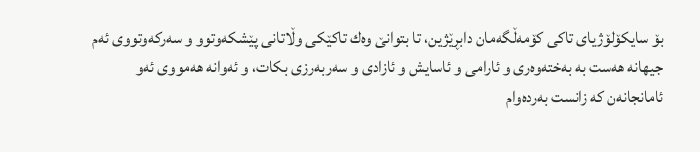بۆ سایكۆلۆژیاى تاكى كۆمه‌ڵگه‌مان دابڕێژین، تا بتوانێ وه‌ك تاكێكى وڵاتانى پێشكه‌وتوو و سه‌ركه‌وتووى ئه‌م جیهانه‌ هه‌ست به‌ به‌خته‌وه‌رى و ئارامى و ئاسایش و ئازادى و سه‌ربه‌رزى بكات، و ئه‌وانه‌ هه‌مووى ئه‌و ئامانجانه‌ن كه‌ زانست به‌رده‌وام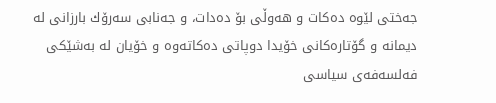جه‌ختى لێوه‌ ده‌كات و هه‌وڵى بۆ ده‌دات، و جه‌نابى سه‌رۆك بارزانى له‌ دیمانه‌ و گۆتاره‌كانى خۆیدا دوپاتى ده‌كاته‌وه‌ و خۆیان له‌ به‌شێكى فه‌لسه‌فه‌ى سیاسى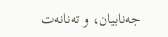جه‌نابیان، و ته‌نانه‌ت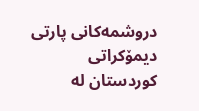دروشمه‌كانى پارتى دیمۆكراتى كوردستان له‌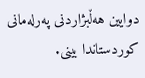دوایین هه‌ڵبژاردنى په‌رله‌مانى كوردستاندا بینى.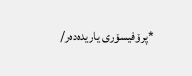*پرۆفیسۆرى یاریده‌ده‌ر/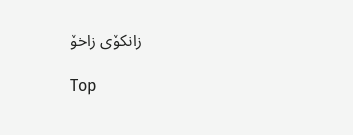زانكۆى زاخۆ

Top